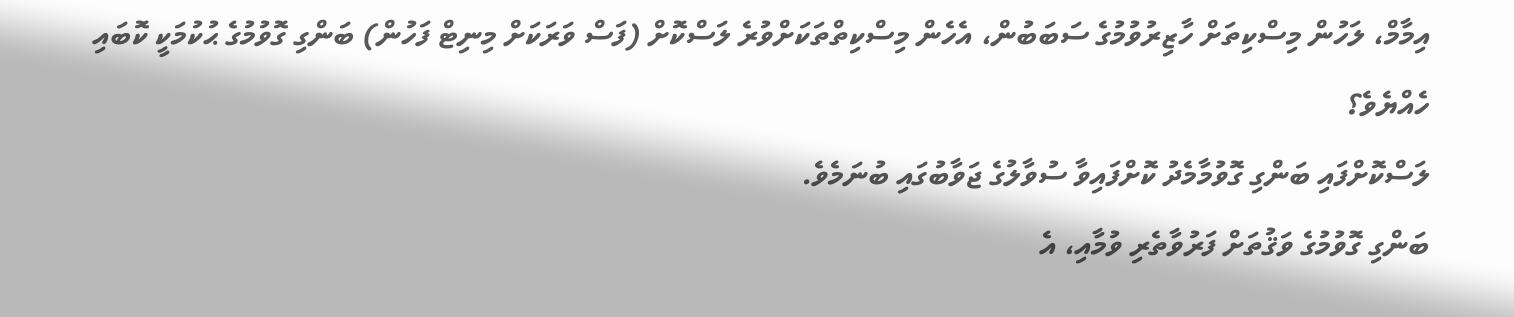އިމާމް، ލަހުން މިސްކިތަށް ހާޒިރުވުމުގެ ސަބަބުން، އެހެން މިސްކިތްތަކަށްވުރެ ލަސްކޮށް (ފަސް ވަރަކަށް މިނިޓް ފަހުން) ބަންގި ގޮވުމުގެ ޙުކުމަކީ ކޮބައި ހެއްޔެވެ؟
ލަސްކޮށްފައި ބަންގި ގޮވުމާމެދު ކޮށްފައިވާ ސުވާލުގެ ޖަވާބުގައި ބުނަމެވެ.
ބަންގި ގޮވުމުގެ ވަޤުތަށް ފަރުވާތެރި ވުމާއި، އެ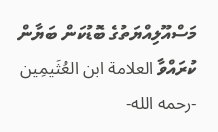މަސްއޫލިއްޔަތުގެ ބޮޑުކަން ބަޔާން ކުރައްވާ العلامة ابن العُثَيمِين -رحمه الله-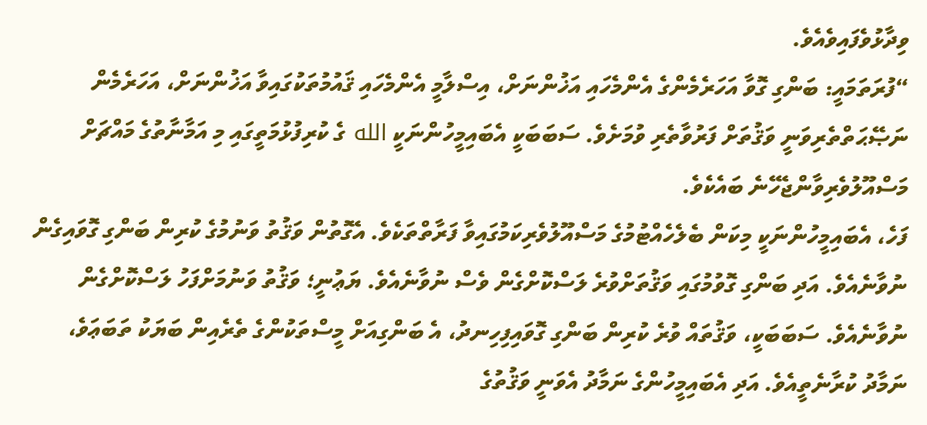ވިދާޅުވެފައިވެއެވެ.
“ފުރަތަމައީ: ބަންގި ގޮވާ އަހަރެމެންގެ އެންމެހައި އަޚުންނަށް، އިސްލާމީ އެންމެހައި ޤައުމުތަކުގައިވާ އަޚުންނަށް، އަހަރެމެން ނަޞޭޙަތްތެރިވަނީ ވަޤުތަށް ފަރުވާތެރި ވުމަށެވެ. ސަބަބަކީ އެބައިމީހުންނަކީ الله ގެ ކުރިފުޅުމަތީގައި މި އަމާނާތުގެ މައްޗަށް މަސްއޫލުވެރިވާންޖެހޭނެ ބައެކެވެ.
ފަހެ، އެބައިމީހުންނަކީ މިކަން ބެލެހެއްޓުމުގެ މަސްއޫލުވެރިކަމުގައިވާ ފަރާތްތަކެވެ. އެގޮތުން ވަޤުތު ވަނުމުގެ ކުރިން ބަންގި ގޮވައިގެން ނުވާނެއެވެ. އަދި ބަންގި ގޮވުމުގައި ވަޤުތަށްވުރެ ލަސްކޮށްގެން ވެސް ނުވާނެއެވެ. ޔަޢުނީ؛ ވަޤުތު ވަނުމަށްފަހު ލަސްކޮށްގެން ނުވާނެއެވެ. ސަބަބަކީ، ވަޤުތައް ވުރެ ކުރިން ބަންގި ގޮވައިފިހިނދު، އެ ބަންގިއަށް މީސްތަކުންގެ ތެރެއިން ބަޔަކު ތަބަޢަވެ، ނަމާދު ކުރާނެތީއެވެ. އަދި އެބައިމީހުންގެ ނަމާދު އެވަނީ ވަޤުތުގެ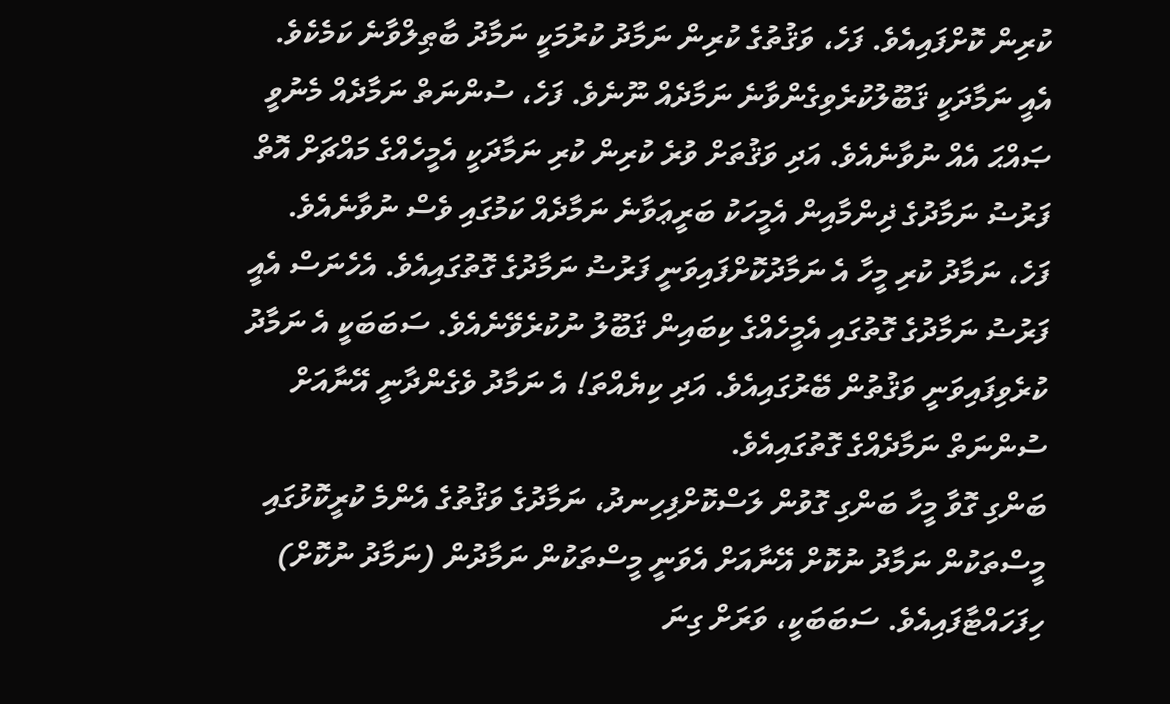ކުރިން ކޮށްފައިއެވެ. ފަހެ، ވަޤުތުގެ ކުރިން ނަމާދު ކުރުމަކީ ނަމާދު ބާޠިލްވާނެ ކަމެކެވެ.
އެއީ ނަމާދަކީ ޤަބޫލުކުރެވިގެންވާނެ ނަމާދެއް ނޫނެވެ. ފަހެ، ސުންނަތް ނަމާދެއް މެނުވީ ޞައްޙަ އެއް ނުވާނެއެވެ. އަދި ވަޤުތަށް ވުރެ ކުރިން ކުރި ނަމާދަކީ އެމީހެއްގެ މައްޗަށް އޮތް ފަރުޟު ނަމާދުގެ ޛިންމާއިން އެމީހަކު ބަރީޢަވާނެ ނަމާދެއް ކަމުގައި ވެސް ނުވާނެއެވެ.
ފަހެ، ނަމާދު ކުރި މީހާ އެ ނަމާދުކޮށްފައިވަނީ ފަރުޟު ނަމާދުގެ ގޮތުގައިއެވެ. އެހެނަސް އެއީ ފަރުޟު ނަމާދުގެ ގޮތުގައި އެމީހެއްގެ ކިބައިން ޤަބޫލު ނުކުރެވޭނެއެވެ. ސަބަބަކީ އެ ނަމާދު ކުރެވިފައިވަނީ ވަޤުތުން ބޭރުގައިއެވެ. އަދި ކިޔެއްތަ! އެ ނަމާދު ވެގެންދާނީ އޭނާއަށް ސުންނަތް ނަމާދެއްގެ ގޮތުގައިއެވެ.
ބަންގި ގޮވާ މީހާ ބަންގި ގޮވުން ލަސްކޮށްފިހިނދު، ނަމާދުގެ ވަޤުތުގެ އެންމެ ކުރީކޮޅުގައި މީސްތަކުން ނަމާދު ނުކޮށް އޭނާއަށް އެވަނީ މީސްތަކުން ނަމާދުން (ނަމާދު ނުކޮށް) ހިފަހައްޓާފައިއެވެ. ސަބަބަކީ، ވަރަށް ގިނަ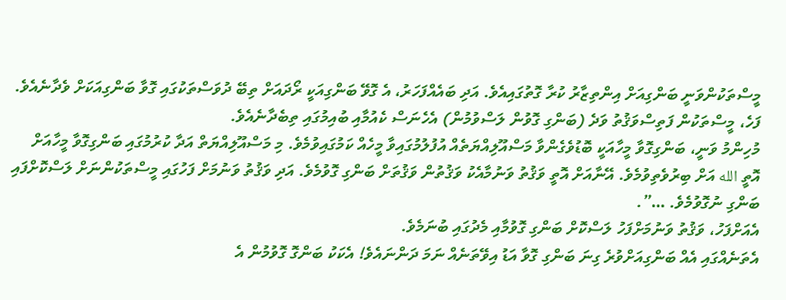މީސްތަކުންވަނީ ބަންގިއަށް އިންތިޒާރު ކުރާ ގޮތުގައިއެވެ. އަދި ބައެއްފަހަރު، އެ ގޮވޭ ބަންގިއަކީ ރޯދައަށް ތިބޭ ދުވަސްތަކުގައި ގޮވާ ބަންގިއަކަށް ވެދާނެއެވެ.
ފަހެ، މީސްތަކުން ފަތިސްވަޤުތު ވަދެ (ބަންގި ގޮވުން ލަސްވުމުން) އެހެނަސް ކެއުމާއި ބުއިމުގައި ތިބެދާނެއެވެ.
މުހިންމު ވަނީ، ބަންގިގޮވާ މީހާއަކީ ބޮޑުވެގެންވާ މަސްއޫލިއްޔަތެއް އުފުލުމުގައިވާ މީހެއް ކަމުގައިވުމެވެ. މި މަސްއޫލިއްޔަތް އަދާ ކުރުމުގައި ބަންގިގޮވާ މީހާއަށް އޮތީ الله އަށް ބިރުވެތިވުމެވެ. އޭނާއަށް އޮތީ ވަޤުތު ވަނުމާއެކު ވަޤުތުން ވަޤުތަށް ބަންގި ގޮވުމެވެ. އަދި ވަޤުތު ވަނުމަށް ފަހުގައި މީސްތަކުންނަށް ލަސްކޮށްފައި ބަންގި ނުގޮވުމެވެ. …”.
އެއަށްފަހު، ވަޤުތު ވަނުމަށްފަހު ލަސްކޮށް ބަންގި ގޮވުމާއި މެދުގައި ބުނަމެވެ.
އެތަނެއްގައި އެއް ބަންގިއަށްވުރެ ގިނަ ބަންގި ގޮވާ އަޑު އިވޭތަނެއް ނަމަ ދަންނައެވެ! އެކަކު ބަންގޮ ގޮވުމުން އެ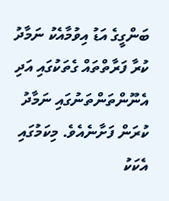ބަންގީގެ އަޑު އިވުމާއެކު ނަމާދު ކުރާ ފަރާތްތައް ގެތަކުގައި އަދި އެނޫންތަންތަނުގައި ނަމާދު ކުރަން ފަށާނެއެވެ. މިކަމުގައި އެކަކު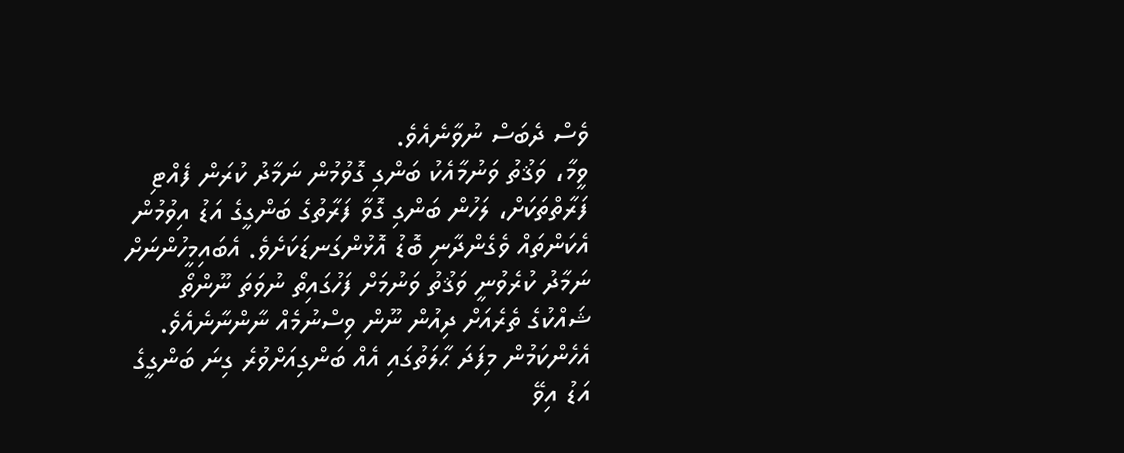ވެސް ދެބަސް ނުވާނެއެވެ.
ވީމާ، ވަޤުތު ވަނުމާއެކު ބަންގި ގޮވުމުން ނަމާދު ކުރަން ފެއްޓި ފަރާތްތަކަށް، ލަހުން ބަންގި ގޮވާ ފަރާތުގެ ބަންގީގެ އަޑު އިވުމުން އެކަންތައް ވެގެންދާނި ބޮޑު އޮޅުންގަނޑަކަށެވެ. އެބައިމީހުންނަށް ނަމާދު ކުރެވުނީ ވަޤުތު ވަނުމަށް ފަހުގައިތޯ ނުވަތަ ނޫންތޯ ޝައްކުގެ ތެރެއަށް ދިއުން ނޫން ވިސްނުމެއް ނާންނާނެއެވެ. އެހެންކަމުން މިފަދަ ޙާލަތުގައި އެއް ބަންގިއަށްވުރެ ގިނަ ބަންގީގެ އަޑު އިވޭ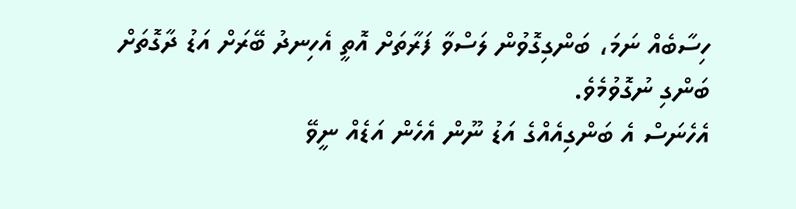ހިސާބެއް ނަމަ، ބަންގިގޮވުން ލަސްވާ ފަރާތަށް އޮތީ އެހިނދު ބޭރަށް އަޑު ދާގޮތަށް ބަންގި ނުގޮވުމެވެ.
އެހެނަސް އެ ބަންގިއެއްގެ އަޑު ނޫން އެހެން އަޑެއް ނީވޭ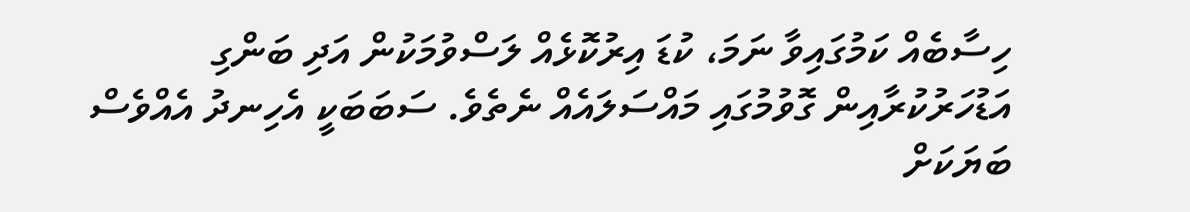ހިސާބެއް ކަމުގައިވާ ނަމަ، ކުޑަ އިރުކޮޅެއް ލަސްވުމަކުން އަދި ބަންގި އަޑުހަރުކުރާއިން ގޮވުމުގައި މައްސަލައެއް ނެތެވެ. ސަބަބަކީ އެހިނދު އެއްވެސް ބަޔަކަށް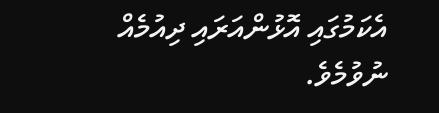އެކަމުގައި އޮޅުންއަރައި ދިއުމެއް ނުވުމެވެ.